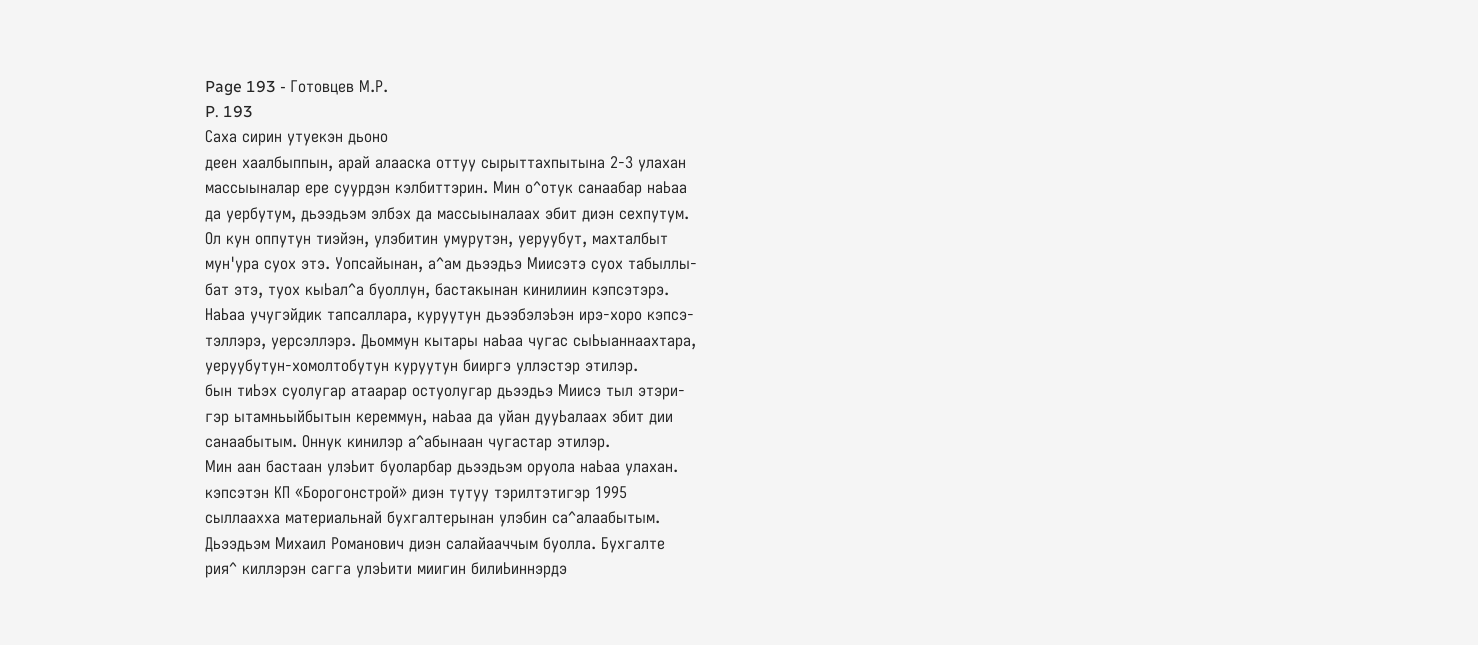Page 193 - Готовцев М.Р.
P. 193
Саха сирин утуекэн дьоно
деен хаалбыппын, арай алааска оттуу сырыттахпытына 2-3 улахан
массыыналар ере суурдэн кэлбиттэрин. Мин о^отук санаабар наЬаа
да уербутум, дьээдьэм элбэх да массыыналаах эбит диэн сехпутум.
Ол кун оппутун тиэйэн, улэбитин умурутэн, уеруубут, махталбыт
мун'ура суох этэ. Уопсайынан, а^ам дьээдьэ Миисэтэ суох табыллы-
бат этэ, туох кыЬал^а буоллун, бастакынан кинилиин кэпсэтэрэ.
НаЬаа учугэйдик тапсаллара, куруутун дьээбэлэЬэн ирэ-хоро кэпсэ-
тэллэрэ, уерсэллэрэ. Дьоммун кытары наЬаа чугас сыЬыаннаахтара,
уеруубутун-хомолтобутун куруутун бииргэ уллэстэр этилэр.
бын тиЬэх суолугар атаарар остуолугар дьээдьэ Миисэ тыл этэри-
гэр ытамньыйбытын кереммун, наЬаа да уйан дууЬалаах эбит дии
санаабытым. Оннук кинилэр а^абынаан чугастар этилэр.
Мин аан бастаан улэЬит буоларбар дьээдьэм оруола наЬаа улахан.
кэпсэтэн КП «Борогонстрой» диэн тутуу тэрилтэтигэр 1995
сыллаахха материальнай бухгалтерынан улэбин са^алаабытым.
Дьээдьэм Михаил Романович диэн салайааччым буолла. Бухгалте
рия^ киллэрэн сагга улэЬити миигин билиЬиннэрдэ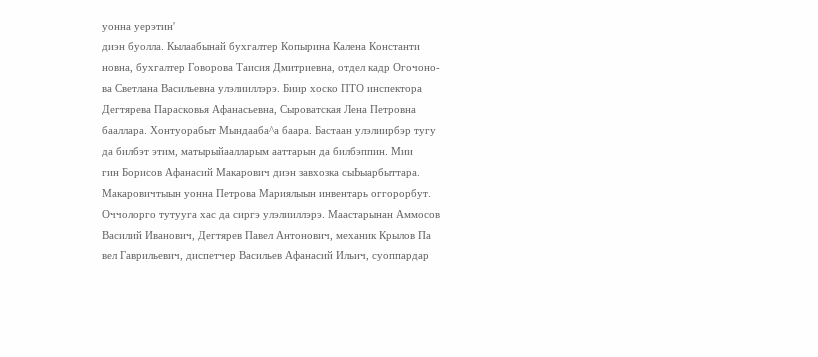уонна уерэтин'
диэн буолла. Кылаабынай бухгалтер Копырина Калена Константи
новна, бухгалтер Говорова Таисия Дмитриевна, отдел кадр Огочоно-
ва Светлана Васильевна улэлииллэрэ. Биир хоско ПТО инспектора
Дегтярева Парасковья Афанасьевна, Сыроватская Лена Петровна
бааллара. Хонтуорабыт Мындааба^а баара. Бастаан улэлиирбэр тугу
да билбэт этим, матырыйаалларым ааттарын да билбэппин. Мии
гин Борисов Афанасий Макарович диэн завхозка сыЬыарбыттара.
Макаровичтыын уонна Петрова Мариялыын инвентарь оггорорбут.
Оччолорго тутууга хас да сиргэ улэлииллэрэ. Маастарынан Аммосов
Василий Иванович, Дегтярев Павел Антонович, механик Крылов Па
вел Гаврильевич, диспетчер Васильев Афанасий Ильич, суоппардар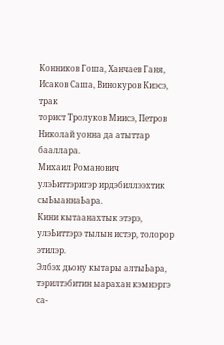Конников Гоша, Ханчаев Ганя, Исаков Саша, Винокуров Киэсэ, трак
торист Тролуков Миисэ, Петров Николай уонна да атыттар бааллара.
Михаил Романович улэЬиттэригэр ирдэбиллээхтик сыЬыаннаЬара.
Кини кытаанахтык этэрэ, улэЬиттэрэ тылын истэр, толорор этилэр.
Элбэх дьону кытары алтыЬара, тэрилтэбитин ыарахан кэмнэргэ са-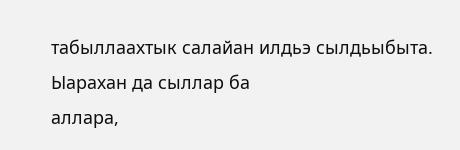табыллаахтык салайан илдьэ сылдьыбыта. Ыарахан да сыллар ба
аллара,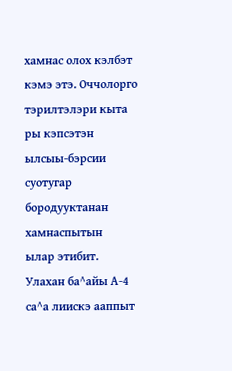хамнас олох кэлбэт кэмэ этэ. Оччолорго тэрилтэлэри кыта
ры кэпсэтэн ылсыы-бэрсии суотугар бородууктанан хамнаспытын
ылар этибит. Улахан ба^айы А-4 са^а лиискэ ааппыт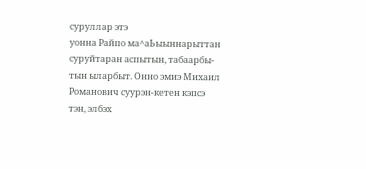суруллар этэ
уонна Райпо ма^аЬыыннарыттан суруйтаран аспытын, табаарбы-
тын ыларбыт. Онно эмиэ Михаил Романович суурэн-кетен кэпсэ
тэн, элбэх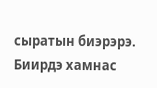сыратын биэрэрэ. Биирдэ хамнас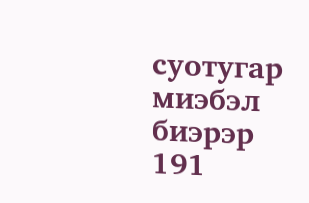суотугар миэбэл биэрэр
191